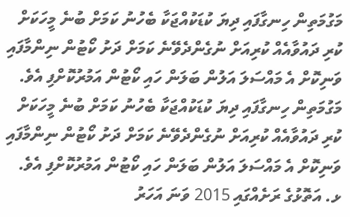މަގުމަތިން ހިނގާފައި ދިޔަ ކުޑަކުއްޖަކާ ބެހުނު ކަމަށް ބުނެ މީހަކަށް ކުރި ދައުވާއެއް ކުރިއަށް ނުގެންދެވޭނެ ކަމަށް ދަށު ކޯޓުން ނިންމާފައި ވަނިކޮށް އެ މައްސަލަ އަލުން ބަލަން ހައި ކޯޓުން އަމުރުކޮށްފި އެވެ.
މަގުމަތިން ހިނގާފައި ދިޔަ ކުޑަކުއްޖަކާ ބެހުނު ކަމަށް ބުނެ މީހަކަށް ކުރި ދައުވާއެއް ކުރިއަށް ނުގެންދެވޭނެ ކަމަށް ދަށު ކޯޓުން ނިންމާފައި ވަނިކޮށް އެ މައްސަލަ އަލުން ބަލަން ހައި ކޯޓުން އަމުރުކޮށްފި އެވެ.
ޅ. އަތޮޅުގެ ރަށެއްގައި 2015 ވަނަ އަހަރު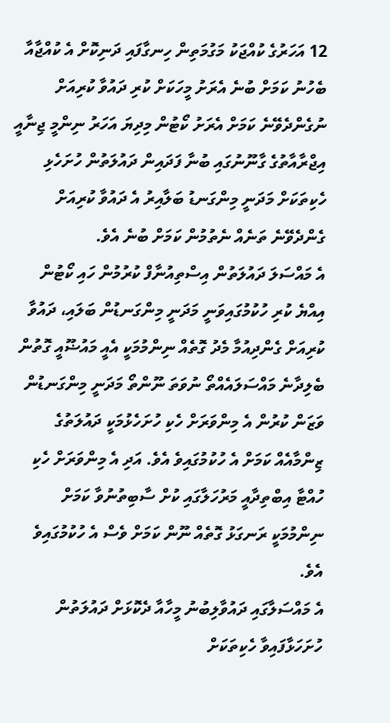12 އަހަރުގެ ކުއްޖަކު މަގުމަތިން ހިނގާފައި ދަނިކޮށް އެ ކުއްޖާއާ ބެހުނު ކަމަށް ބުނެ އެރަށު މީހަކަށް ކުރި ދައުވާ ކުރިއަށް ނުގެންދެވޭނެ ކަމަށް އެރަށު ކޯޓުން މިދިޔަ އަހަރު ނިންމީ ޖިނާއީ އިޖްރާއާތުގެ ގާނޫނުގައި ބުނާ ފަދައިން ދައުލަތުން ހުށަހެޅި ހެކިތަކަށް މަދަނީ މިންގަނޑު ބަލާއިރު އެ ދައުވާ ކުރިއަށް ގެންދެވޭނެ ތަނެއް ނެތުމުން ކަމަށް ބުނެ އެވެ.
އެ މައްސަލަ ދައުލަތުން އިސްތިއުނާފް ކުރުމުން ހައި ކޯޓުން އިއްޔެ ކުރި ހުކުމުގައިވަނީ މަދަނީ މިންގަނޑުން ބަލައި، ދައުވާ ކުރިއަށް ގެންދިއުމާ މެދު ގޮތެއް ނިންމުމަކީ އެއީ މައުޟޫއީ ގޮތުން ބެލިދާނެ މައްސަލައެއްތޯ ނުވަތަ ނޫންތޯ މަދަނީ މިންގަނޑުން ވަޒަން ކުރުން އެ މިންވަރަށް ހެކި ހުށަހެޅުމަކީ ދައުލަތުގެ ޒިންމާއެއް ކަމަށް އެ ހުކުމުގައިވެ އެވެ. އަދި އެ މިންވަރަށް ހެކި ހުއްޓާ އިބްތިދާއީ މަރުހަލާގައި ކުށް ސާބިތުނުވާ ކަމަށް ނިންމުމަކީ ރަނގަޅު ގޮތެއް ނޫން ކަމަށް ވެސް އެ ހުކުމުގައިވެ އެވެ.
އެ މައްސަލާގައި ދައުވާލިބުނު މީހާއާ ދެކޮޅަށް ދައުލަތުން ހުށަހަޅާފައިވާ ހެކިތަކަށް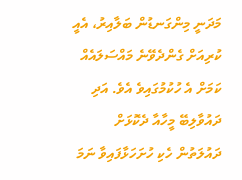މަދަނީ މިންގަނޑުން ބަލާއިރު، އެއީ ކުރިއަށް ގެންދެވޭނެ މައްސަލައެއް ކަމަށް އެ ހުކުމުގައިވެ އެވެ. އަދި ދައުވާލިބޭ މީހާއާ ދެކޮޅަށް ދައުލަތުން ހެކި ހުށަހަޅާފައިވާ ނަމަ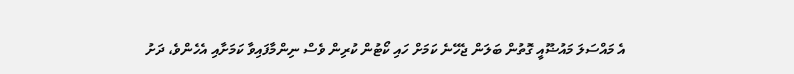އެ މައްސަލަ މައުޟޫއީ ގޮތުން ބަލަން ޖެހޭނެ ކަމަށް ހައި ކޯޓުން ކުރިން ވެސް ނިންމާފައިވާ ކަމަށާއި އެހެންވެ، ދަށު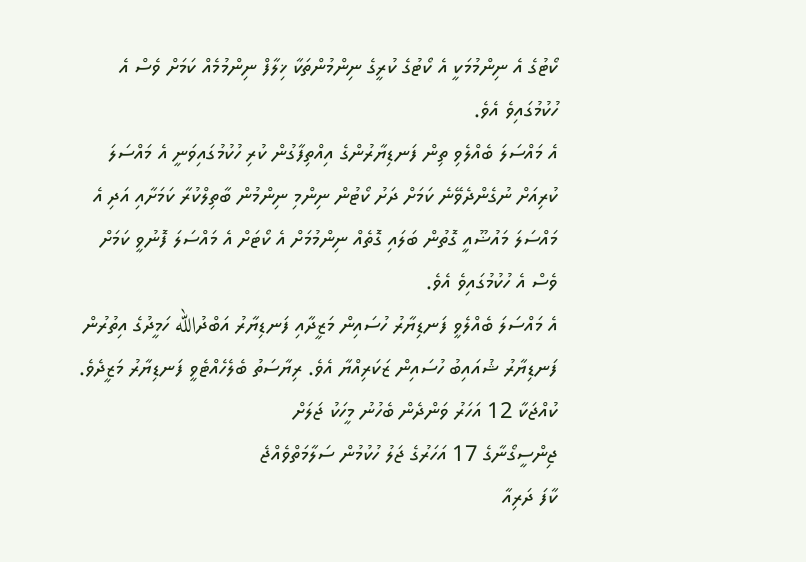ކޯޓުގެ އެ ނިންމުމަކީ އެ ކޯޓުގެ ކުރީގެ ނިންމުންތަކާ ޚިލާފް ނިންމުމެއް ކަމަށް ވެސް އެ ހުކުމުގައިވެ އެވެ.
އެ މައްސަލަ ބެއްލެވި ތިން ފަނޑިޔާރުންގެ އިއްތިފާގުން ކުރި ހުކުމުގައިވަނީ އެ މައްސަލަ ކުރިއަށް ނުގެންދެވޭނެ ކަމަށް ދަށު ކޯޓުން ނިންމި ނިންމުން ބާތިލްކުރާ ކަމަށާއި އަދި އެ މައްސަލަ މައުޟޫއީ ގޮތުން ބަލައި ގޮތެއް ނިންމުމަށް އެ ކޯޓަށް އެ މައްސަލަ ފޮނުވީ ކަމަށް ވެސް އެ ހުކުމުގައިވެ އެވެ.
އެ މައްސަލަ ބެއްލެވީ ފަނޑިޔާރު ހުސައިން މަޒީދާއި ފަނޑިޔާރު އަބްދުالله ހަމީދުގެ އިތުރުން ފަނޑިޔާރު ޝުއައިބު ހުސައިން ޒަކަރިއްޔާ އެވެ. ރިޔާސަތު ބެލެހެއްޓެވީ ފަނޑިޔާރު މަޒީދެވެ.
ކުއްޖަކާ 12 އަހަރު ވަންދެން ބެހުނު މީހަކު ޖަލަށް
ޖިންސީގޯނާގެ 17 އަހަރުގެ ޖަލު ހުކުމުން ސަލާމަތްވެއްޖެ
ކާފަ ދަރިއާ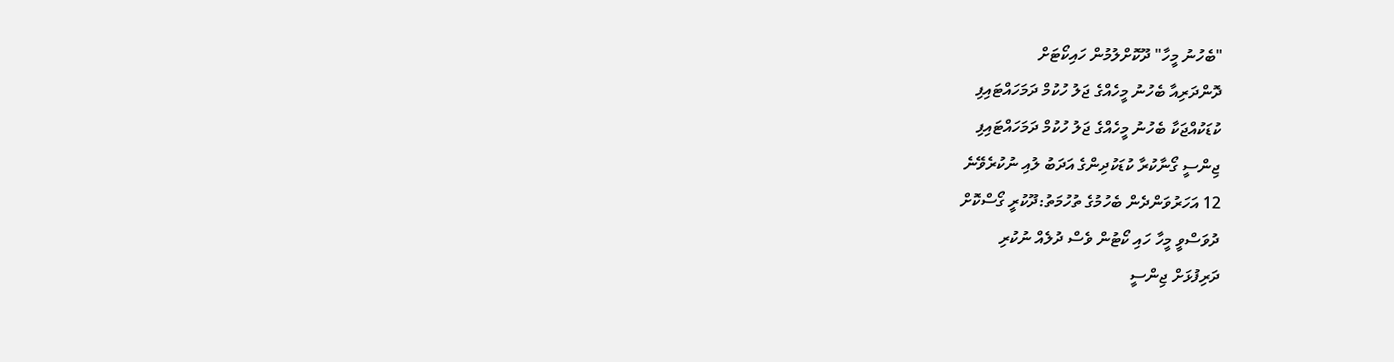"ބެހުނު މީހާ" ދޫކޮށްލުމުން ހައިކޯޓަށް
ދޮންދަރިއާ ބެހުނު މީހެއްގެ ޖަލު ހުކުމް ދަމަހައްޓައިފި
ކުޑަކުއްޖަކާ ބެހުނު މީހެއްގެ ޖަލު ހުކުމް ދަމަހައްޓައިފި
ޖިންސީ ގޯނާކުރާ ކުޑަކުދިންގެ އަދަބު ލުއި ނުކުރެވޭނެ
12 އަހަރުވަންދެން ބެހުމުގެ ތުހުމަތު:ދޫކުރީ ގޯސްކޮށް
ދުވަސްވީ މީހާ ހައި ކޯޓުން ވެސް ދުލެއް ނުކުރި
ދަރިފުޅަށް ޖިންސީ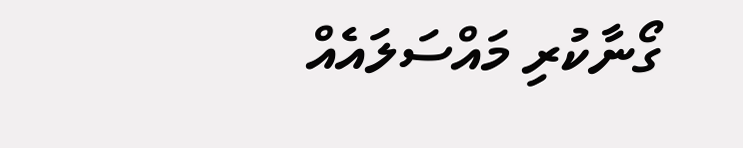ގޯނާކުރި މައްސަލައެއް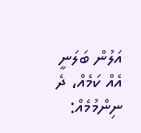އަލުން ބަލަނީ
އެއް ކަމެއް، ދެ ނިންމުމެއް: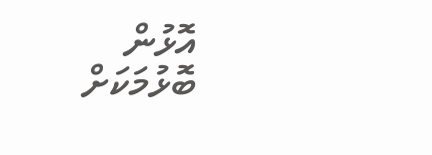އޮޅުން ބޮޅުމަކަށް